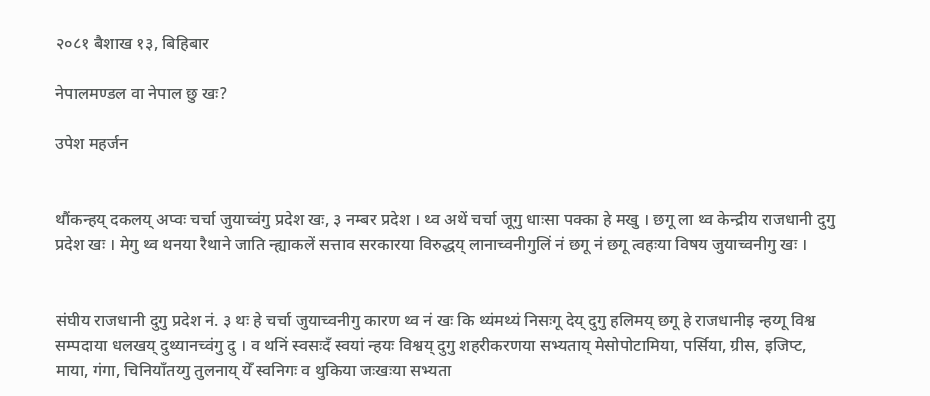२०८१ बैशाख १३, बिहिबार

नेपालमण्डल वा नेपाल छु खः?

उपेश महर्जन


थौंकन्हय् दकलय् अप्वः चर्चा जुयाच्वंगु प्रदेश खः, ३ नम्बर प्रदेश । थ्व अथें चर्चा जूगु धाःसा पक्का हे मखु । छगू ला थ्व केन्द्रीय राजधानी दुगु प्रदेश खः । मेगु थ्व थनया रैथाने जाति न्ह्याकलें सत्ताव सरकारया विरुद्धय् लानाच्वनीगुलिं नं छगू नं छगू त्वहःया विषय जुयाच्वनीगु खः ।


संघीय राजधानी दुगु प्रदेश नं. ३ थः हे चर्चा जुयाच्वनीगु कारण थ्व नं खः कि थ्यंमथ्यं निसःगू देय् दुगु हलिमय् छगू हे राजधानीइ न्हय्गू विश्व सम्पदाया धलखय् दुथ्यानच्वंगु दु । व थनिं स्वसःदँ स्वयां न्हयः विश्वय् दुगु शहरीकरणया सभ्यताय् मेसोपोटामिया, पर्सिया, ग्रीस, इजिप्ट, माया, गंगा, चिनियाँतय्गु तुलनाय् येँ स्वनिगः व थुकिया जःखःया सभ्यता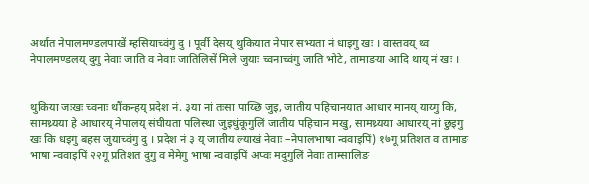अर्थात नेपालमण्डलपाखें म्हसियाच्वंगु दु । पूर्वी देसय् थुकियात नेपार सभ्यता नं धाइगु खः । वास्तवय् थ्व नेपालमण्डलय् दुगु नेवाः जाति व नेवाः जातिलिसें मिले जुयाः च्वनाच्वंगु जाति भोटे, तामाङया आदि थाय् नं खः ।


थुकिया जःखः च्वनाः थौंकन्हय् प्रदेश नं. ३या नां तःसा पाय्छि जुइ, जातीय पहिचानयात आधार मानय् याय्गु कि, सामथ्र्यया हे आधारय् नेपालय् संघीयता पलिस्था जुइधुंकूगुलिं जातीय पहिचान मखु, सामथ्र्यया आधारय् नां छुइगु खः कि धइगु बहस जुयाच्वंगु दु । प्रदेश नं ३ य् जातीय ल्याखं नेवाः –नेपालभाषा न्ववाइपिं) १७गू प्रतिशत व तामाङ भाषा न्ववाइपिं २२गू प्रतिशत दुगु व मेमेगु भाषा न्ववाइपिं अप्वः मदुगुलिं नेवाः ताम्सालिङ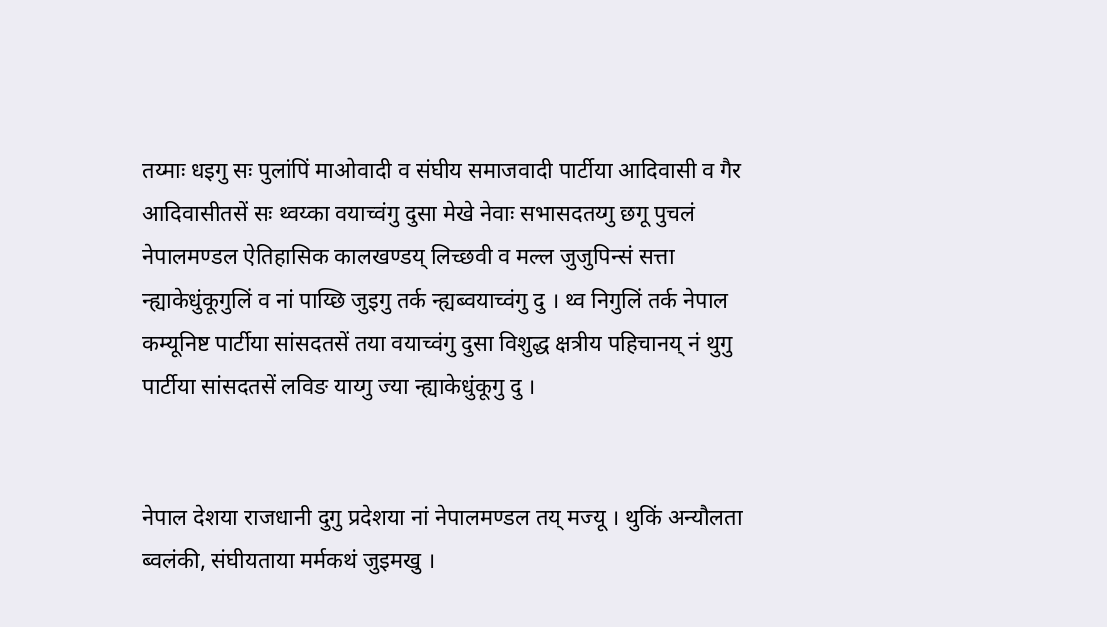तय्माः धइगु सः पुलांपिं माओवादी व संघीय समाजवादी पार्टीया आदिवासी व गैर आदिवासीतसें सः थ्वय्का वयाच्वंगु दुसा मेखे नेवाः सभासदतय्गु छगू पुचलं नेपालमण्डल ऐतिहासिक कालखण्डय् लिच्छवी व मल्ल जुजुपिन्सं सत्ता न्ह्याकेधुंकूगुलिं व नां पाय्छि जुइगु तर्क न्ह्यब्वयाच्वंगु दु । थ्व निगुलिं तर्क नेपाल कम्यूनिष्ट पार्टीया सांसदतसें तया वयाच्वंगु दुसा विशुद्ध क्षत्रीय पहिचानय् नं थुगु पार्टीया सांसदतसें लविङ याय्गु ज्या न्ह्याकेधुंकूगु दु ।


नेपाल देशया राजधानी दुगु प्रदेशया नां नेपालमण्डल तय् मज्यू । थुकिं अन्यौलता ब्वलंकी, संघीयताया मर्मकथं जुइमखु ।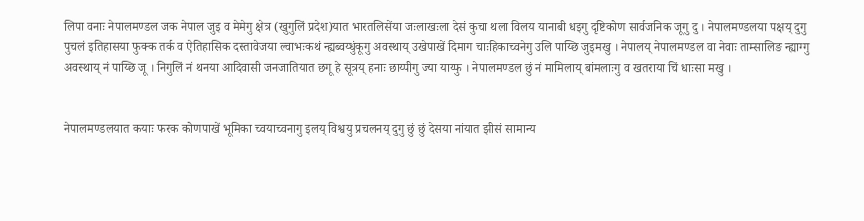लिपा वनाः नेपालमण्डल जक नेपाल जुइ व मेमेगु क्षेत्र (खुगुलिं प्रदेश)यात भारतलिसेंया जःलाखःला देसं कुचा थला विलय यानाबी धइगु दृष्टिकोण सार्वजनिक जूगु दु । नेपालमण्डलया पक्षय् दुगु पुचलं इतिहासया फुक्क तर्क व ऐतिहासिक दस्तावेजया ल्वाभःकथं न्ह्यब्वय्धुंकूगु अवस्थाय् उखेपाखें दिमाग चाःहिकाच्वनेगु उलि पाय्छि जुइमखु । नेपालय् नेपालमण्डल वा नेवाः ताम्सालिङ न्ह्याग्गु अवस्थाय् नं पाय्छि जू । निगुलिं नं थनया आदिवासी जनजातियात छगू हे सूत्रय् हनाः छाय्पीगु ज्या याय्फु । नेपालमण्डल छुं नं मामिलाय् बांमलाःगु व खतराया चिं धाःसा मखु ।


नेपालमण्डलयात कयाः फरक कोणपाखें भूमिका च्वयाच्वनागु इलय् विश्वयु प्रचलनय् दुगु छुं छुं देसया नांयात झीसं सामान्य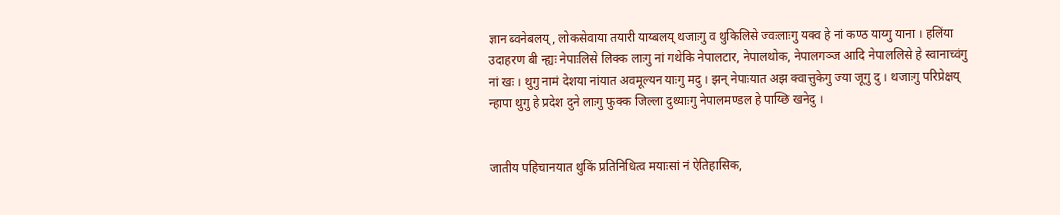ज्ञान ब्वनेबलय्, लोकसेवाया तयारी याय्बलय् थजाःगु व थुकिलिसे ज्वःलाःगु यक्व हे नां कण्ठ याय्गु याना । हलिंया उदाहरण बी न्ह्यः नेपाःलिसे लिक्क लाःगु नां गथेकि नेपालटार, नेपालथोक, नेपालगञ्ज आदि नेपाललिसे हे स्वानाच्वंगु नां खः । थुगु नामं देशया नांयात अवमूल्यन याःगु मदु । झन् नेपाःयात अझ क्वात्तुकेगु ज्या जूगु दु । थजाःगु परिप्रेक्षय् न्हापा थुगु हे प्रदेश दुने लाःगु फुक्क जिल्ला दुथ्याःगु नेपालमण्डल हे पाय्छि खनेदु ।


जातीय पहिचानयात थुकिं प्रतिनिधित्व मयाःसां नं ऐतिहासिक,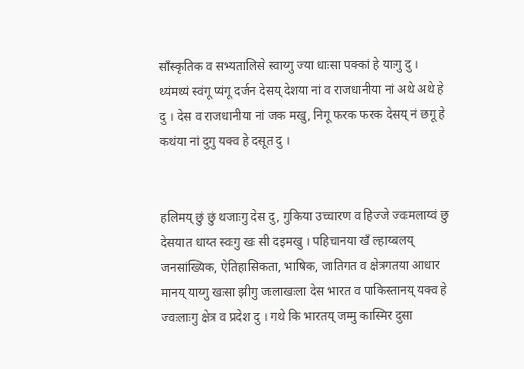साँस्कृतिक व सभ्यतालिसे स्वाय्गु ज्या धाःसा पक्कां हे याःगु दु । थ्यंमथ्यं स्वंगू प्यंगू दर्जन देसय् देशया नां व राजधानीया नां अथे अथे हे दु । देस व राजधानीया नां जक मखु, निगू फरक फरक देसय् नं छगू हे कथंया नां दुगु यक्व हे दसूत दु ।


हलिमय् छुं छुं थजाःगु देस दु, गुकिया उच्चारण व हिज्जे ज्वःमलाय्वं छु देसयात धाय्त स्वःगु खः सी दइमखु । पहिचानया खँ ल्हाय्बलय् जनसांख्यिक, ऐतिहासिकता, भाषिक, जातिगत व क्षेत्रगतया आधार मानय् याय्गु खःसा झीगु जःलाखःला देस भारत व पाकिस्तानय् यक्व हे ज्वःलाःगु क्षेत्र व प्रदेश दु । गथे कि भारतय् जम्मु कास्मिर दुसा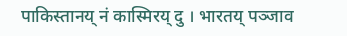पाकिस्तानय् नं कास्मिरय् दु । भारतय् पञ्जाव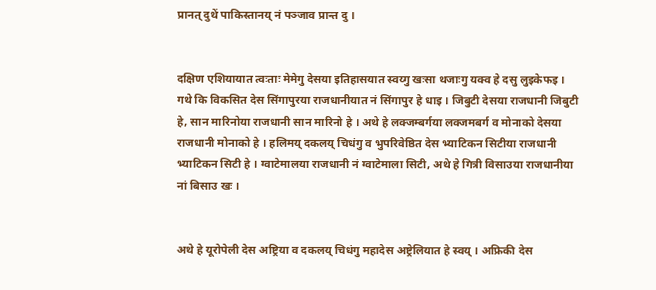प्रानत् दुथें पाकिस्तानय् नं पञ्जाव प्रान्त दु ।


दक्षिण एशियायात त्वःताः मेमेगु देसया इतिहासयात स्वय्गु खःसा थजाःगु यक्व हे दसु लुइकेफइ । गथे कि विकसित देस सिंगापुरया राजधानीयात नं सिंगापुर हे धाइ । जिबुटी देसया राजधानी जिबुटी हे, सान मारिनोया राजधानी सान मारिनो हे । अथे हे लक्जम्बर्गया लक्जमबर्ग व मोनाको देसया राजधानी मोनाको हे । हलिमय् दकलय् चिधंगु व भुपरिवेष्ठित देस भ्याटिकन सिटीया राजधानी भ्याटिकन सिटी हे । ग्वाटेमालया राजधानी नं ग्वाटेमाला सिटी, अथे हे गित्री विसाउया राजधानीया नां बिसाउ खः ।


अथे हे यूरोपेली देस अष्ट्रिया व दकलय् चिधंगु महादेस अष्ट्रेलियात हे स्वय् । अफ्रिकी देस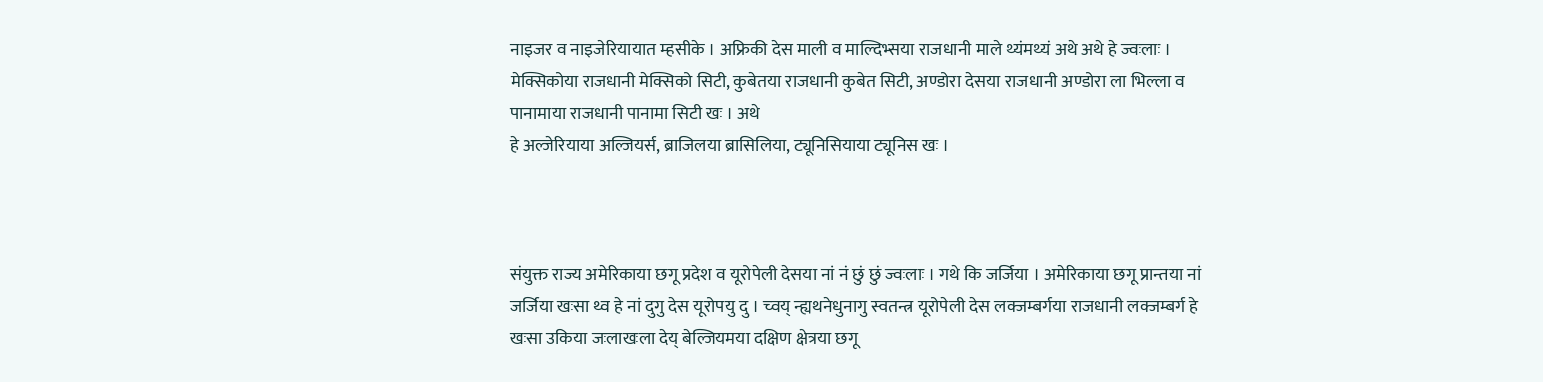नाइजर व नाइजेरियायात म्हसीके । अफ्रिकी देस माली व माल्दिभ्सया राजधानी माले थ्यंमथ्यं अथे अथे हे ज्वःलाः । मेक्सिकोया राजधानी मेक्सिको सिटी, कुबेतया राजधानी कुबेत सिटी, अण्डोरा देसया राजधानी अण्डोरा ला भिल्ला व पानामाया राजधानी पानामा सिटी खः । अथे
हे अल्जेरियाया अल्जियर्स, ब्राजिलया ब्रासिलिया, ट्यूनिसियाया ट्यूनिस खः ।



संयुक्त राज्य अमेरिकाया छगू प्रदेश व यूरोपेली देसया नां नं छुं छुं ज्वःलाः । गथे कि जर्जिया । अमेरिकाया छगू प्रान्तया नां जर्जिया खःसा थ्व हे नां दुगु देस यूरोपयु दु । च्वय् न्ह्यथनेधुनागु स्वतन्त्र यूरोपेली देस लक्जम्बर्गया राजधानी लक्जम्बर्ग हे खःसा उकिया जःलाखःला देय् बेल्जियमया दक्षिण क्षेत्रया छगू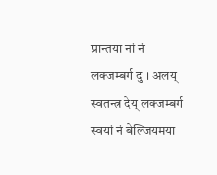प्रान्तया नां नं लक्जम्बर्ग दु । अलय् स्वतन्त्र देय् लक्जम्बर्ग स्वयां नं बेल्जियमया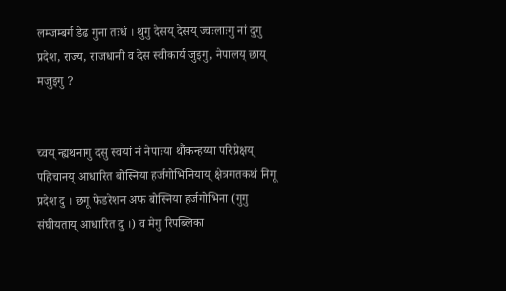लम्जम्बर्ग डेढ गुना तःधं । थुगु देसय् देसय् ज्वःलाःगु नां दुगु प्रदेश, राज्य, राजधानी व देस स्वीकार्य जुइगु, नेपालय् छाय् मजुइगु ?


च्वय् न्ह्यथनागु दसु स्वयां नं नेपाःया थौंकन्हय्या परिप्रेक्षय् पहिचानय् आधारित बोस्निया हर्जगोभिनियाय् क्षेत्रगतकथं निगू प्रदेश दु । छगू फेडरेशन अफ बोस्निया हर्जगोभिना (गुगु संघीयताय् आधारित दु ।) व मेगु रिपब्लिका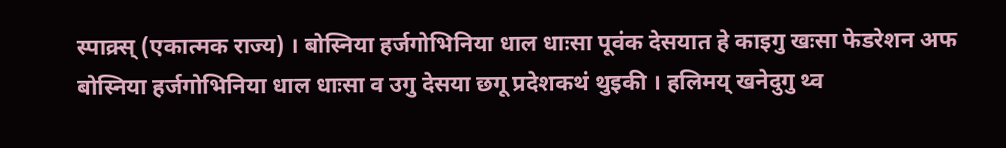स्पाक्र्स् (एकात्मक राज्य) । बोस्निया हर्जगोभिनिया धाल धाःसा पूवंक देसयात हे काइगु खःसा फेडरेशन अफ बोस्निया हर्जगोभिनिया धाल धाःसा व उगु देसया छगू प्रदेशकथं थुइकी । हलिमय् खनेदुगु थ्व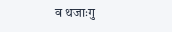व थजाःगु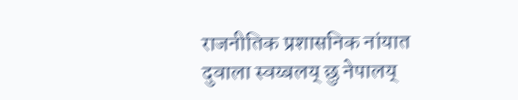राजनीतिक प्रशासनिक नांयात दुवाला स्वय्बलय् छु नेपालय्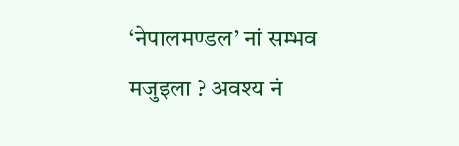‘नेपालमण्डल’ नां सम्भव मजुइला ? अवश्य नं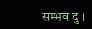सम्भव दु ।